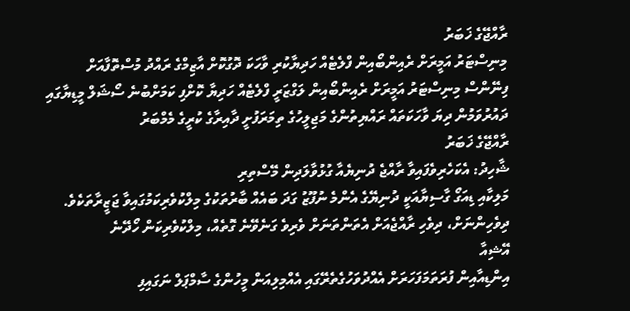ރާއްޖޭގެ ޚަބަރު
މިނިސްޓަރު އަމީރަށް ރެއިންބޯއިން ފްލެޓެއް ހަދިޔާކުރި ވާހަކަ ދޮގުކޮށް އާޒިމްގެ ރައްދު މުސްތޮފާއަށް
ފިނޭންސް މިނިސްޓަރު އަމީރަށް ރެއިންބޯއިން ލަގްޒަރީ ފްލެޓެއް ހަދިޔާ ކޮށްފި ކަމަށްބުނެ ސޯޝަލް މީޑިޔާގައި ދައުރުވަމުން ދިޔަ ވާހަކަތައް ރައްޔިތުންގެ މަޖިލީހުގެ ތިމަރަފުށީ ދާއިރާގެ ކުރީގެ މެމްބަރު
ރާއްޖޭގެ ޚަބަރު
ޝާހިދު: އެކަހެރިވެފައިވާ ރާއްޖެ ދުނިޔެއާ ގުޅުވާލަދިން މޭސްތިރި
މަލިކާއި ޑިއަގޯ ގާސިޔާއަކީ ދުނިޔޭގެ އެންމެ ނުފޫޒު ގަދަ ބައެއް ބާރުތަކުގެ މިލްކުވެރިކަމުގައިވާ ޖަޒީރާތަކެވެ. ދިވެހިންނަށް، ދިވެހި ރާއްޖެއަށް އެތަންތަނަށް ވެރިވެ ގަނެވޭނެ ގޮތެއް، މިލްކުވެރިކަން ހޯދޭނެ
އޭޝިއާ
އިންޑިއާއިން ފުރަތަމަފަހަރަށް އެއްދުވަހުގެތެރޭގައި އެއްމިލިއަން މީހުންގެ ސާމްޕަލް ނަގައިފި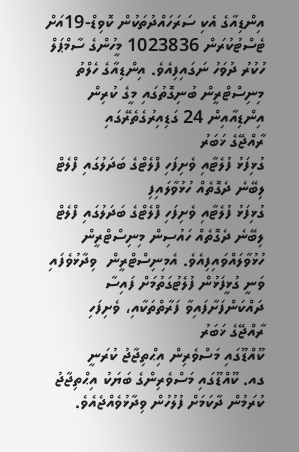އިންޑިއާގެ އެކި ސަރަހައްދުތަކުން ކޮވިޑް-19އަށް ޓެސްޓުކުރަން 1023836 މީހުންގެ ސާމްޕަލް ހުކުރު ދުވަހު ނަގައިފިއެވެ. އިންޑިއާގެ ހެލްތު މިނިސްޓްރީން ބުނިގޮތުގައި މީގެ ކުރިން އިންޑިއާއިން 24 ގަޑިއިރުގެތެރޭގައި
ރާއްޖޭގެ ޚަބަރު
ގުޅިފަޅު ފުލެޓާއި ވެށިފަހި ފްލެޓްގެ ބަދަލުގައި ފްލެޓް ލިބޭނެ ދެގޮތެއް ހުޅުވާލައިފި
ގުޅިފަޅު ފުލެޓާއި ވެށިފަހި ފްލެޓްގެ ބަދަލުގައި ފްލެޓް ލިބޭނެ ދެގޮތެއް ހައުސިން މިނިސްޓްރީން ހުޅުވާލައްވައިފިއެވެ. އެމިނިސްޓްރީން  ވިދާޅުވެފައި ވަނީ ގުޅީފަޅުން ފުލެޓުގަތުމަށް ފައިސާ ދައްކަންފަށާފައިވާ ފަރާތްތަކާއި، ވެށިފަހި
ރާއްޖޭގެ ޚަބަރު
ކޫއްޑޫގައި މަސްވެރިން އިޙްތިޖާޖު ކުރަނީ
ގއ. ކޫއްޑޫގައި މަސްވެރިންގެ ބަޔަކު އިޙްތިޖާޖު ކުރަމުން ދާކަމަށް ފުލުހުން ވިދާޅުވެއްޖެއެވެ.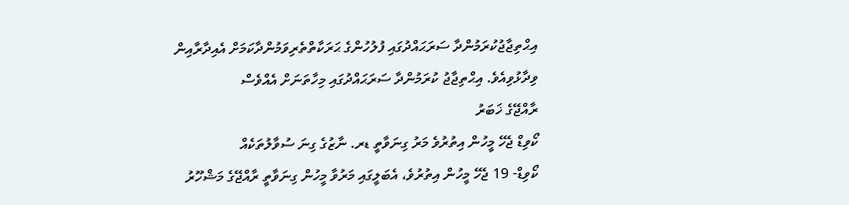އިޙްތިޖާޖުކުރަމުންދާ ސަރަޙައްދުގައި ފުލުހުންގެ ޙަރަކާތްތެރިވަމުންދާކަމަށް އެއިދާރާއިން ވިދާޅުވިއެވެ. އިޙްތިޖާޖު ކުރަމުންދާ ސަރަޙައްދުގައި މިހާތަނަށް އެއްވެސް
ރާއްޖޭގެ ޚަބަރު
ކޯވިޑް ޖެހޭ މީހުން އިތުރުވެ މަރު ގިނަވާތީ ޑރ. ނާޒުގެ ގިނަ ސުވާލުތަކެއް
ކޯވިޑް- 19 ޖެހޭ މީހުން އިތުރުވެ، އެބަލީގައި މަރުވާ މީހުން ގިނަވާތީ ރާއްޖޭގެ މަޝްހޫރު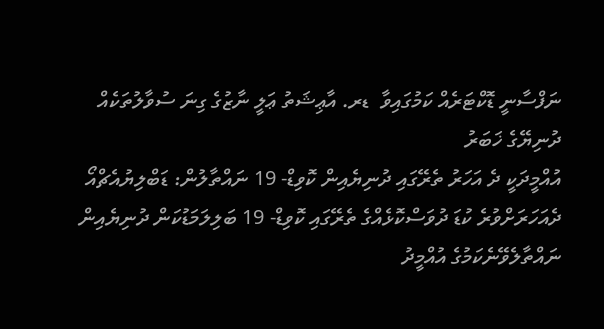ނަފްސާނީ ޑޮކްޓަރެއް ކަމުގައިވާ  ޑރ. އާޢިޝަތު ޢަލީ ނާޒުގެ ގިނަ ސުވާލުތަކެއް
ދުނިޔޭގެ ޚަބަރު
އުއްމީދަކީ ދެ އަހަރު ތެރޭގައި ދުނިޔެއިން ކޮވިޑް- 19 ނައްތާލުން: ޑަބްލިޔުއެޗްއޯ
ދެއަހަރަށްވުރެ ކުޑަ ދުވަސްކޮޅެއްގެ ތެރޭގައި ކޮވިޑް- 19 ބަލިލަމަޑުކަން ދުނިޔެއިން ނައްތާލެވޭނެކަމުގެ އުއްމީދު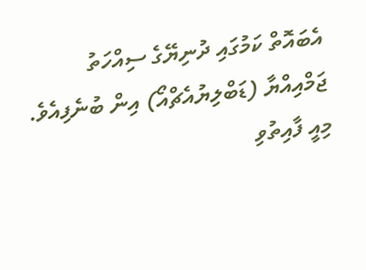އެބައޮތް ކަމުގައި ދުނިޔޭގެ ސިއްހަތު ޖަމްއިއްޔާ (ޑަބްލިޔުއެޗްއޯ) އިން ބުނެފިއެވެ. މިއީ ފާއިތުވި